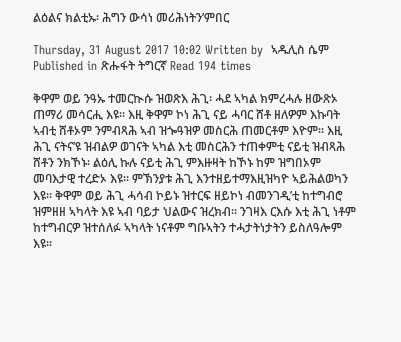ልዕልና ክልቲኡ፡ ሕግን ውሳነ መሪሕነትን’ምበር

Thursday, 31 August 2017 10:02 Written by  ኣዱሊስ ሴም Published in ጽሑፋት ትግርኛ Read 194 times

ቅዋም ወይ ንዓኡ ተመርኲሱ ዝወጽእ ሕጊ፡ ሓደ ኣካል ክምረሓሉ ዘውጽኦ ጠማሪ መሳርሒ እዩ። እዚ ቅዋም ኮነ ሕጊ ናይ ሓባር ሸቶ ዘለዎም እኩባት ኣብቲ ሸቶኦም ንምብጻሕ ኣብ ዝጐዓዝዎ መስርሕ ጠመርቶም እዮም። እዚ ሕጊ ናትና’ዩ ዝብልዎ ወገናት ኣካል እቲ መስርሕን ተጠቀምቲ ናይቲ ዝብጻሕ ሸቶን ንክኾኑ፡ ልዕሊ ኩሉ ናይቲ ሕጊ ምእዙዛት ከኾኑ ከም ዝግበኦም መባእታዊ ተረድኦ እዩ። ምኽንያቱ ሕጊ እንተዘይተማእዚዝካዮ ኣይሕልወካን እዩ። ቅዋም ወይ ሕጊ ሓሳብ ኮይኑ ዝተርፍ ዘይኮነ ብመንገዲ’ቲ ከተግብሮ ዝምዘዘ ኣካላት እዩ ኣብ ባይታ ህልውና ዝረክብ። ንገዛእ ርእሱ እቲ ሕጊ ነቶም ከተግብርዎ ዝተሰለፉ ኣካላት ነናቶም ግቡኣትን ተሓታትነታትን ይስለዓሎም እዩ።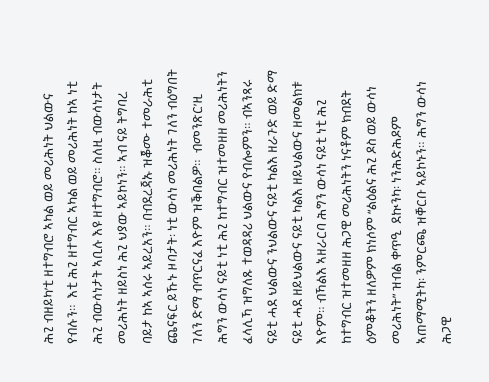ሕጊ ብዘይካ’ቲ ዘተግብሮ ኣካል ወይ መሪሕነት ህልውና የብሉን።  እቲ ሕጊ ዘተግብር ኣካል ወይ መሪሕነት ከኣ ነቲ ሕጊ ብውሳነታት ኣቢሉ እዩ ዘተግብሮ። ስለዚ ብውሳነታት መሪሕነት ዘይስነ ሕጊ ህያው ኣይኮነን። ኣብ ናይ ትግባረ ባይታ ከኣ ኣሰሩ ኣይረአን። በብደረጃኡ ዝቖሙ ተመራሕቲ ጨናፍር ይኹኑ ዞባታት፡ ነቲ ውሳነ መሪሕነት ገለን ብዕግበት ገለን ድማ ብጥርናፈ እዮም ዝቕበልዎ።  ብመንጽር’ዚ ሕግን ውሳነ ናይቲ ነቲ ሕጊ ከተግብር ዝተመዘዘ መሪሕነትን ፈላሊኻ ዝግለጹ ተወዳዳሪ ህልውና የብሎምን። ብኣንጻሩ ናይቲ ሓደ ህልውና ንህልውና ናይቲ ካልእ ዘራጉድ ወይ ድማ ናይቲ ሓደ ዘይህልውና ናይቲ ካልእ ዘይህልውና ዘመልክቱ እዮም። ብኻልእ ኣዘራርባ ሕግን ውሳነ ናይቲ ነቲ ሕጊ ከተግብር ዝተመዘዘ ሕጋዊ መሪሕነትን ነናቶም ክብደት ዕምቆትን ዘለዎም ክነሶም “ልዕልና ሕጊ ዶስ ወይ ውሳነ መሪሕነት” ዝብል ቀጥዒ  ደኲንካ፡ ነንሕድሕዶም ኣጠማሚትካ፡ ንምርጫ ዝቐርቡ ኣይኮኑን። ሕግን ውሳነ ሕጋዊ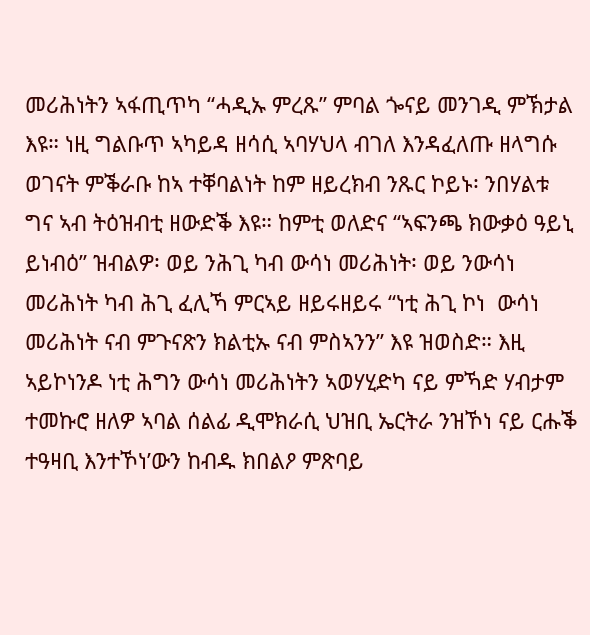መሪሕነትን ኣፋጢጥካ “ሓዲኡ ምረጹ” ምባል ጐናይ መንገዲ ምኽታል እዩ። ነዚ ግልቡጥ ኣካይዳ ዘሳሲ ኣባሃህላ ብገለ እንዳፈለጡ ዘላግሱ ወገናት ምቕራቡ ከኣ ተቐባልነት ከም ዘይረክብ ንጹር ኮይኑ፡ ንበሃልቱ ግና ኣብ ትዕዝብቲ ዘውድቕ እዩ። ከምቲ ወለድና “ኣፍንጫ ክውቃዕ ዓይኒ ይነብዕ” ዝብልዎ፡ ወይ ንሕጊ ካብ ውሳነ መሪሕነት፡ ወይ ንውሳነ መሪሕነት ካብ ሕጊ ፈሊኻ ምርኣይ ዘይሩዘይሩ “ነቲ ሕጊ ኮነ  ውሳነ መሪሕነት ናብ ምጉናጽን ክልቲኡ ናብ ምስኣንን” እዩ ዝወስድ። እዚ ኣይኮነንዶ ነቲ ሕግን ውሳነ መሪሕነትን ኣወሃሂድካ ናይ ምኻድ ሃብታም ተመኩሮ ዘለዎ ኣባል ሰልፊ ዲሞክራሲ ህዝቢ ኤርትራ ንዝኾነ ናይ ርሑቕ ተዓዛቢ እንተኾነ’ውን ከብዱ ክበልዖ ምጽባይ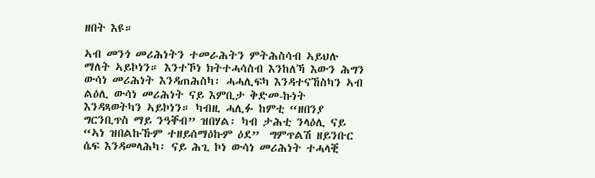ዘበት እዩ።

ኣብ መንጎ መሪሕነትን ተመራሕትን ምትሕስሳብ ኣይህሉ ማለት ኣይኮነን። እንተኾነ ክትተሓሳስብ እንከለኻ እውን ሕግን ውሳነ መሪሕነት እንዳጠሕስካ፡ ሓሓሊፍካ እንዳተናኸስካን ኣብ ልዕሊ ውሳነ መሪሕነት ናይ እምቢታ ቅድመ-ኩነት እንዳጻወትካን ኣይኮነን። ካብዚ ሓሊፉ ከምቲ “ዘበንያ ግርንቢጥስ ማይ ንዓቐብ” ዝበሃል፡ ካብ ታሕቲ ንላዕሊ ናይ “ኣነ ዝበልኩኹም ተዘይሰማዕኩም ዕደ”  ግምጥልሽ ዘይንቡር ሴፍ እንዳመላሕካ፡ ናይ ሕጊ ኮነ ውሳነ መሪሕነት ተሓላቒ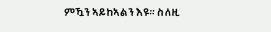ምዃን ኣይከኣልን እዩ። ስለዚ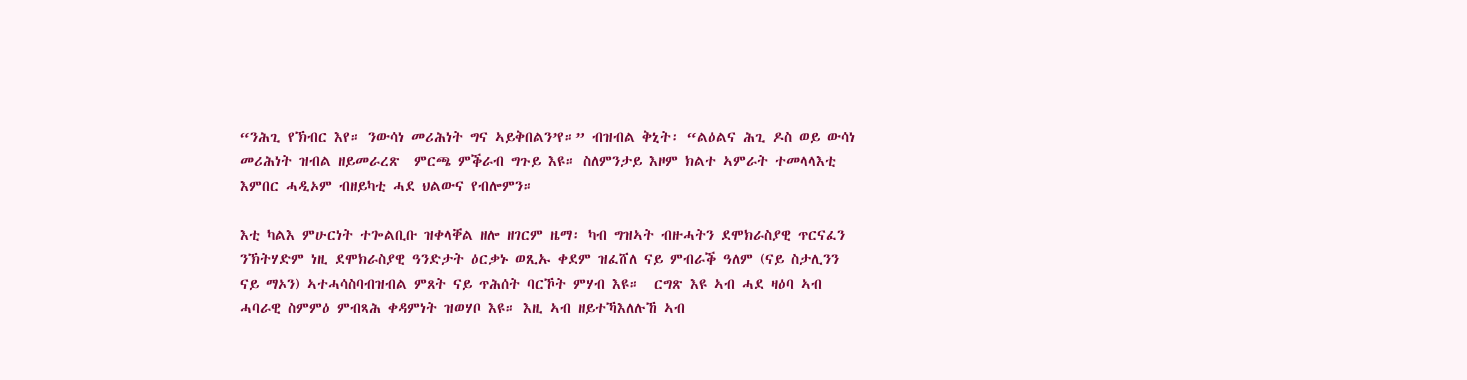“ንሕጊ የኽብር እየ። ንውሳነ መሪሕነት ግና ኣይቅበልን’የ።” ብዝብል ቅኒት፡ “ልዕልና ሕጊ ዶስ ወይ ውሳነ መሪሕነት ዝብል ዘይመራረጽ  ምርጫ ምቕራብ ግጉይ እዩ። ስለምንታይ እዞም ክልተ ኣምራት ተመላላእቲ እምበር ሓዲኦም ብዘይካቲ ሓደ ህልውና የብሎምን።

እቲ ካልእ ምሁርነት ተጐልቢቡ ዝቀላቐል ዘሎ ዘገርም ዜማ፡ ካብ ግዝኣት ብዙሓትን ደሞክራስያዊ ጥርናፈን ንኽትሃድም ነዚ ደሞክራስያዊ ዓንድታት ዕርቃኑ ወጺኡ ቀደም ዝፈሸለ ናይ ምብራቕ ዓለም (ናይ ስታሊንን ናይ ማኦን) ኣተሓሳስባብዝብል ምጸት ናይ ጥሕሰት ባርኾት ምሃብ እዩ።  ርግጽ እዩ ኣብ ሓደ ዛዕባ ኣብ ሓባራዊ ስምምዕ ምብጻሕ ቀዳምነት ዝወሃቦ እዩ። እዚ ኣብ ዘይተኻእለሉኸ ኣብ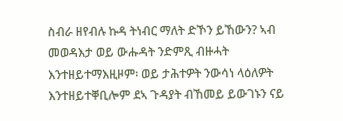ስብራ ዘየብሉ ኩዳ ትነብር ማለት ድኾን ይኸውን? ኣብ መወዳእታ ወይ ውሑዳት ንድምጺ ብዙሓት እንተዘይተማእዚዞም፡ ወይ ታሕተዎት ንውሳነ ላዕለዎት እንተዘይተቐቢሎም ደኣ ጉዳያት ብኸመይ ይውገኑን ናይ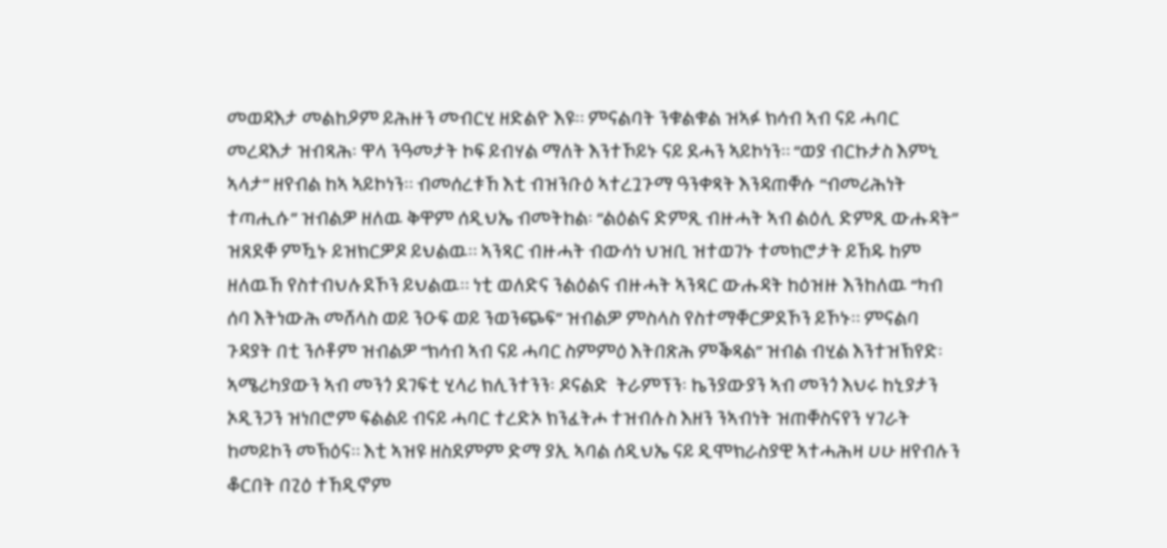መወዳእታ መልከዖም ይሕዙን መብርሂ ዘድልዮ እዩ። ምናልባት ንቁልቁል ዝኣፉ ክሳብ ኣብ ናይ ሓባር መረዳእታ ዝብጻሕ፡ ዋላ ንዓመታት ኮፍ ይብሃል ማለት እንተኾይኑ ናይ ደሓን ኣይኮነን። “ወያ ብርኩታስ እምኒ ኣላታ” ዘየብል ከኣ ኣይኮነን። ብመሰረቱኸ እቲ ብዝንቡዕ ኣተረጓጉማ ዓንቀጻት እንዳጠቐሱ “ብመሪሕነት ተጣሒሱ” ዝብልዎ ዘለዉ ቅዋም ሰዲህኤ ብመትከል፡ “ልዕልና ድምጺ ብዙሓት ኣብ ልዕሊ ድምጺ ውሑዳት” ዝጸደቐ ምዃኑ ይዝክርዎዶ ይህልዉ። ኣንጻር ብዙሓት ብውሳነ ህዝቢ ዝተወገኑ ተመክሮታት ይኸዱ ከም ዘለዉኸ የስተብህሉደኾን ይህልዉ። ነቲ ወለድና ንልዕልና ብዙሓት ኣንጻር ውሑዳት ከዕዝዙ እንከለዉ “ካብ ሰባ እትነውሕ መሸላስ ወይ ንዑፍ ወይ ንወንጭፍ” ዝብልዎ ምስላስ የስተማቐርዎደኾን ይኾኑ። ምናልባ ጉዳያት በቲ ንሶቶም ዝብልዎ “ክሳብ ኣብ ናይ ሓባር ስምምዕ እትበጽሕ ምቕጻል” ዝብል ብሂል እንተዝኽየድ፡ ኣሜሪካያውን ኣብ መንጎ ደገፍቲ ሂላሪ ክሊንተንን፡ ዶናልድ  ትራምፕን፡ ኬንያውያን ኣብ መንጎ እህሩ ከኒያታን ኦዲንጋን ዝነበሮም ፍልልይ ብናይ ሓባር ተረድኦ ክንፈትሖ ተዝብሉስ እዘን ንኣብነት ዝጠቐስናየን ሃገራት ከመይኮን መኽዕና። እቲ ኣዝዩ ዘስደምም ድማ ያኢ ኣባል ሰዲህኤ ናይ ዲሞክራስያዊ ኣተሓሕዛ ሀሁ ዘየብሉን ቆርበት በጊዕ ተኸዲኖም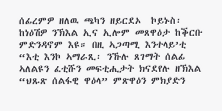ሰፊረምዎ ዘለዉ ጫካን ዘይርደኦ  ኮይኑስ፡ ከነዕሽዎ ንኽእል ኢና ኢሎም መጸዋዕታ ከቕርቡ ምድንዳኖም እዩ። በዚ ኣጋጣሚ እንተላይ’ቲ “እቲ እንኮ ኣማራጺ፡ ንኹሉ ጸገማት ሰልፊ ኣለልዩን ፈቲሹን መፍቲሒታት ክናደየሉ ዘኽእል “ህጹጽ ሰልፋዊ ዋዕላ” ምጽዋዕን ምክያድን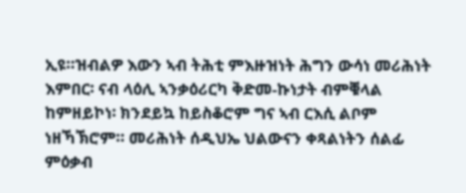ኢዩ።ዝብልዎ እውን ኣብ ትሕቲ ምእዙዝነት ሕግን ውሳነ መሪሕነት እምበር፡ ናብ ላዕሊ ኣንቃዕሪርካ ቅድመ-ኩነታት ብምቑላል ከምዘይኮነ፡ ክንደይኳ ከይስቆሮም ግና ኣብ ርእሲ ልቦም ነዘኻኽሮም። መሪሕነት ሰዲህኤ ህልውናን ቀጻልነትን ሰልፊ ምዕቃብ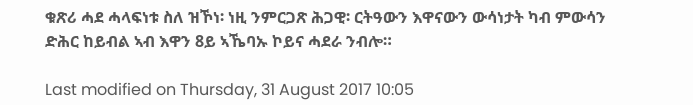ቁጽሪ ሓደ ሓላፍነቱ ስለ ዝኾነ፡ ነዚ ንምርጋጽ ሕጋዊ፡ ርትዓውን እዋናውን ውሳነታት ካብ ምውሳን ድሕር ከይብል ኣብ እዋን 8ይ ኣኼባኡ ኮይና ሓደራ ንብሎ።

Last modified on Thursday, 31 August 2017 10:05